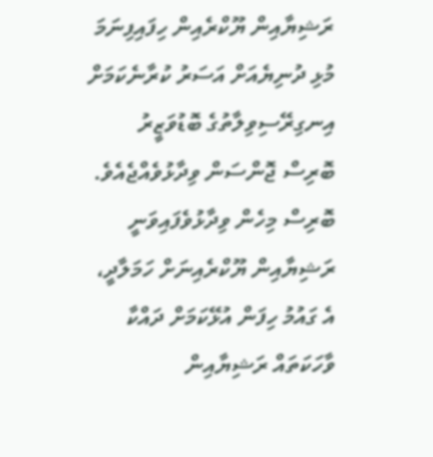ރަޝިޔާއިން ޔޫކްރެއިން ހިފައިފިނަމަ މުޅި ދުނިޔެއަށް އަސަރު ކުރާނެކަމަށް އިނގިރޭސިވިލާތުގެ ބޮޑުވަޒީރު ބޮރިސް ޖޮންސަން ވިދާޅުވެއްޖެއެވެ.
ބޮރިސް މިހެން ވިދާޅުވެފައިވަނީ ރަޝިޔާއިން ޔޫކްރެއިނަށް ހަމަލާދީ، އެ ގައުމު ހިފަން އުޅޭކަމަށް ދައްކާ ވާހަކަތައް ރަޝިޔާއިން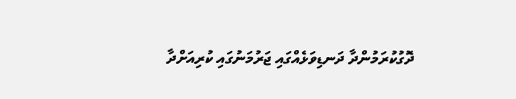ދޮގުކުރަމުންދާ ދަނޑިވަޅެއްގައި ޖަރުމަނުގައި ކުރިއަށްދާ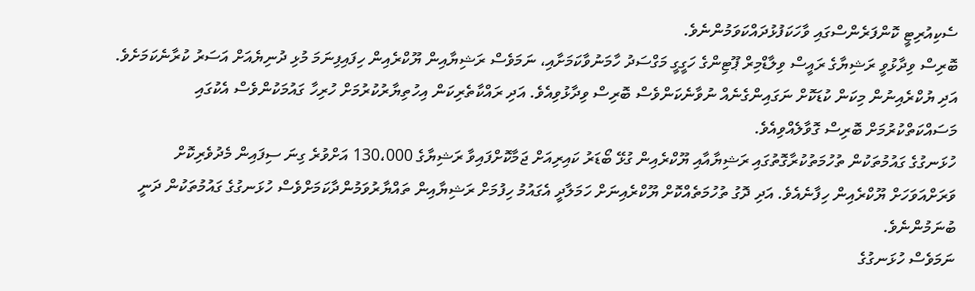ސެކިއުރިޓީ ކޮންފަރެންސްގައި ވާހަކަފުޅުދައްކަވަމުންނެވެ.
ބޮރިސް ވިދާޅުވީ ރަޝިޔާގެ ރައީސް ވިލާޑްމިރް ޕޫޓިންގެ ހަގީގީ މަގްސަދު ހާމަނުވާކަމަށާއި، ނަމަވެސް ރަޝިޔާއިން ޔޫކްރެއިން ހިފައިފިނަމަ މުޅި ދުނިޔެއަށް އަސަރު ކުރާނެކަމަށެވެ. އަދި ޔުކްރެއިނުން މިކަން ކުޑަކޮށް ނަގައިންގެނެއް ނުވާނެކަންވެސް ބޮރިސް ވިދާޅުވިއެވެ. އަދި ރައްކާތެރިކަން އިހުތިޔާރުކުރުމަށް ހުރިހާ ގައުމަކުންވެސް އެކުގައި މަސައްކަތްކުރުމަށް ބޮރިސް ގޮވާލެއްވިއެވެ.
ހުޅަނގުގެ ގައުމުތަކުން ތުހުމަތުކުރާގޮތުގައި ރަޝިޔާއާއި ޔޫކްރެއިން ގުޅޭ ބޯޑަރު ކައިރިއަށް ޖަމާކޮށްފައިވާ ރަޝިޔާގެ 130،000 އަށްވުރެ ގިނަ ސިފައިން މެދުވެރިކޮށް ވަރަށްއަވަހަށް ޔޫކްރެއިން ހިފާނެއެވެ. އަދި ދޮގު ތުހުމަތެއްކޮށް ޔޫކްރެއިނަށް ހަމަލާދީ އެގައުމު ހިފުމަށް ރަޝިޔާއިން ތައްޔާރުވަމުންދާކަމަށްވެސް ހުޅަނގުގެ ގައުމުތަކުން ދަނީ ބުނަމުންނެވެ.
ނަމަވެސް ހުޅަނގުގެ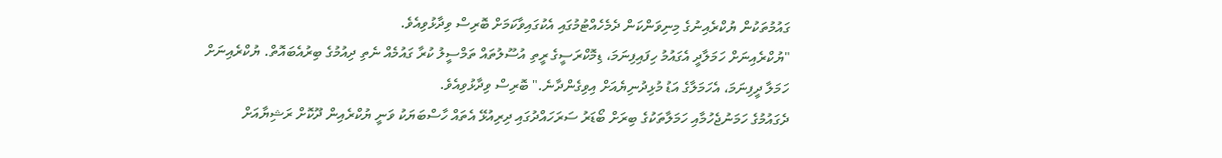ގައުމުތަކުން ޔުކްރެއިނުގެ މިނިވަންކަން ދެމެހެއްޓުމުގައި އެކުގައިވާކަމަށް ބޮރިސް ވިދާޅުވިއެވެ.
"ޔުކްރެއިނަށް ހަމަލާދީ އެގައުމު ހިފައިފިނަމަ، ޑިމޮކްރަސީގެ ރީތި އުސޫލުތައް ތަމްސީލު ކުރާ ގައުމެއް ނެތި ދިއުމުގެ ބިރުއެބައޮތް. ޔުކްރެއިނަށް ހަމަލާ ދީފިނަމަ، އެހަމަލާގެ އަޑު މުޅިދުނިޔެއަށް އިވިގެންދާނެ." ބޮރިސް ވިދާޅުވިއެވެ.
ދެގައުމުގެ ހަމަނުޖެހުމާއި ހަމަލާތަކުގެ ބިރަށް ބޯޑަރު ސަރަހައްދުގައި ދިރިއުޅޭ އެތައް ހާސްބަޔަކު ވަނީ ޔުކްރެއިން ދޫކޮށް ރަޝިޔާއަށް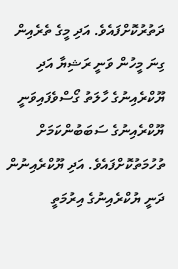ދަތުރުކޮށްފައެވެ. އަދި މީގެ ތެރެއިން ގިނަ މީހުން ވަނީ ރަޝިޔާ އަދި ޔޫކްރެއިނުގެ ހާލަތު ގޯސްވެފައިވަނީ ޔޫކްރެއިނުގެ ސަބަބުންކަމަށް ތުހުމަތުކޮށްފައެވެ. އަދި ޔޫކްރެއިނުން ދަނީ ޔުކްރެއިނުގެ އިރުމަތީ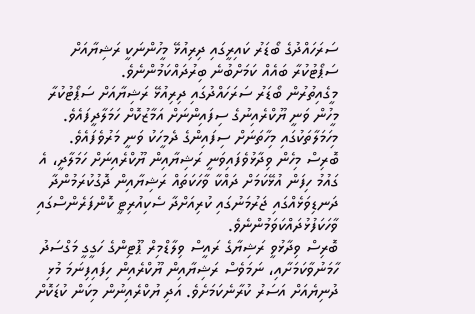ސަރަހައްދުގެ ބޯޑަރު ކައިރީގައި ދިރިއުޅޭ މީހުންނަކީ ރަޝިޔާއަށް ސަޕޯޓުކުރާ ބައެއް ކަމަށްބުނެ ބިރުދައްކަމުންނެވެ.
މީގެއިތުރުން ބޯޑަރު ސަރަހައްދުގައި ދިރިއުޅޭ ރަޝިޔާއަށް ސަޕޯޓުކުރާ މީހުން ވަނީ ޔޫކްރެއިނުގެ ސިފައިންނަށް އަމާޒުކޮށް ހަމަލާދީފައެވެ. މިހަމަލާތަކުގައި މިހާތަނަށް ސިފައިންގެ ދެމީހަކު ވަނީ މަރުވެފައެވެ.
ބޮރިސް މިހެން ވިދާޅުވެފައިވަނީ ރަޝިޔާއިން ޔޫކްރެއިނަށް ހަމަލާދީ، އެ ގައުމު ހިފަން އުޅޭކަމަށް ދައްކާ ވާހަކަތައް ރަޝިޔާއިން ދޮގުކުރަމުންދާ ދަނޑިވަޅެއްގައި ޖަރުމަނުގައި ކުރިއަށްދާ ސެކިއުރިޓީ ކޮންފަރެންސްގައި ވާހަކަފުޅުދައްކަވަމުންނެވެ.
ބޮރިސް ވިދާޅުވީ ރަޝިޔާގެ ރައީސް ވިލާޑްމިރް ޕޫޓިންގެ ހަގީގީ މަގްސަދު ހާމަނުވާކަމަށާއި، ނަމަވެސް ރަޝިޔާއިން ޔޫކްރެއިން ހިފައިފިނަމަ މުޅި ދުނިޔެއަށް އަސަރު ކުރާނެކަމަށެވެ. އަދި ޔުކްރެއިނުން މިކަން ކުޑަކޮށް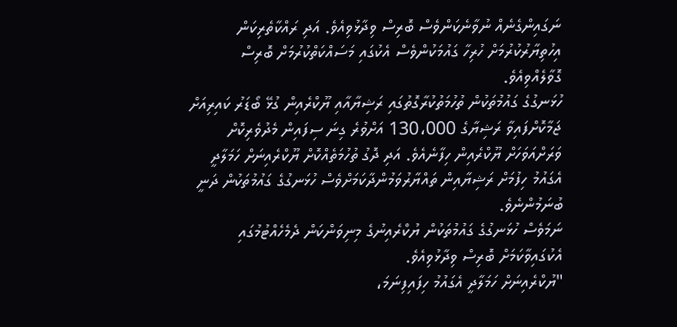ނަގައިންގެނެއް ނުވާނެކަންވެސް ބޮރިސް ވިދާޅުވިއެވެ. އަދި ރައްކާތެރިކަން އިހުތިޔާރުކުރުމަށް ހުރިހާ ގައުމަކުންވެސް އެކުގައި މަސައްކަތްކުރުމަށް ބޮރިސް ގޮވާލެއްވިއެވެ.
ހުޅަނގުގެ ގައުމުތަކުން ތުހުމަތުކުރާގޮތުގައި ރަޝިޔާއާއި ޔޫކްރެއިން ގުޅޭ ބޯޑަރު ކައިރިއަށް ޖަމާކޮށްފައިވާ ރަޝިޔާގެ 130،000 އަށްވުރެ ގިނަ ސިފައިން މެދުވެރިކޮށް ވަރަށްއަވަހަށް ޔޫކްރެއިން ހިފާނެއެވެ. އަދި ދޮގު ތުހުމަތެއްކޮށް ޔޫކްރެއިނަށް ހަމަލާދީ އެގައުމު ހިފުމަށް ރަޝިޔާއިން ތައްޔާރުވަމުންދާކަމަށްވެސް ހުޅަނގުގެ ގައުމުތަކުން ދަނީ ބުނަމުންނެވެ.
ނަމަވެސް ހުޅަނގުގެ ގައުމުތަކުން ޔުކްރެއިނުގެ މިނިވަންކަން ދެމެހެއްޓުމުގައި އެކުގައިވާކަމަށް ބޮރިސް ވިދާޅުވިއެވެ.
"ޔުކްރެއިނަށް ހަމަލާދީ އެގައުމު ހިފައިފިނަމަ،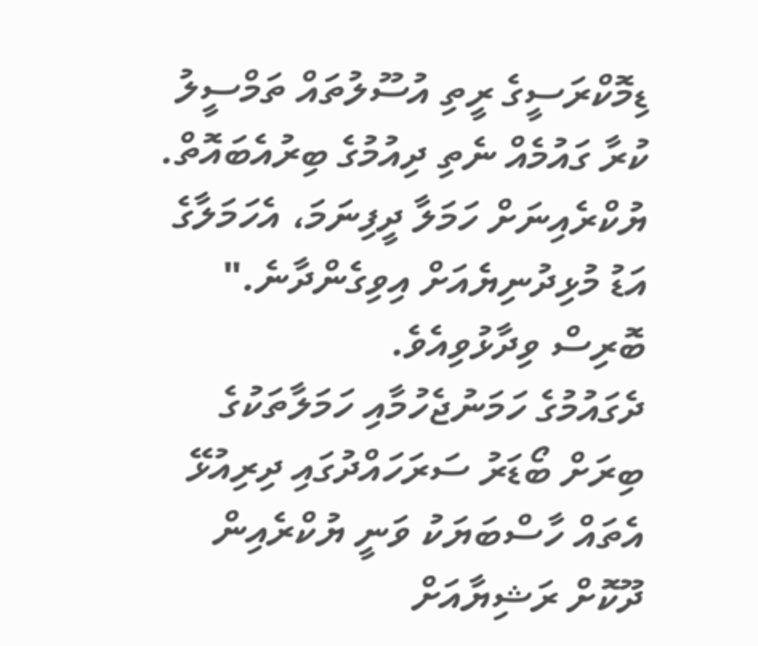ޑިމޮކްރަސީގެ ރީތި އުސޫލުތައް ތަމްސީލު ކުރާ ގައުމެއް ނެތި ދިއުމުގެ ބިރުއެބައޮތް. ޔުކްރެއިނަށް ހަމަލާ ދީފިނަމަ، އެހަމަލާގެ އަޑު މުޅިދުނިޔެއަށް އިވިގެންދާނެ." ބޮރިސް ވިދާޅުވިއެވެ.
ދެގައުމުގެ ހަމަނުޖެހުމާއި ހަމަލާތަކުގެ ބިރަށް ބޯޑަރު ސަރަހައްދުގައި ދިރިއުޅޭ އެތައް ހާސްބަޔަކު ވަނީ ޔުކްރެއިން ދޫކޮށް ރަޝިޔާއަށް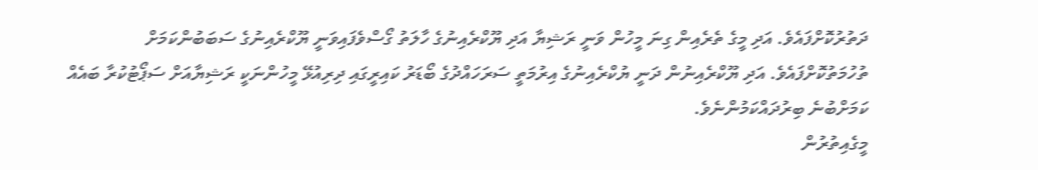ދަތުރުކޮށްފައެވެ. އަދި މީގެ ތެރެއިން ގިނަ މީހުން ވަނީ ރަޝިޔާ އަދި ޔޫކްރެއިނުގެ ހާލަތު ގޯސްވެފައިވަނީ ޔޫކްރެއިނުގެ ސަބަބުންކަމަށް ތުހުމަތުކޮށްފައެވެ. އަދި ޔޫކްރެއިނުން ދަނީ ޔުކްރެއިނުގެ އިރުމަތީ ސަރަހައްދުގެ ބޯޑަރު ކައިރީގައި ދިރިއުޅޭ މީހުންނަކީ ރަޝިޔާއަށް ސަޕޯޓުކުރާ ބައެއް ކަމަށްބުނެ ބިރުދައްކަމުންނެވެ.
މީގެއިތުރުން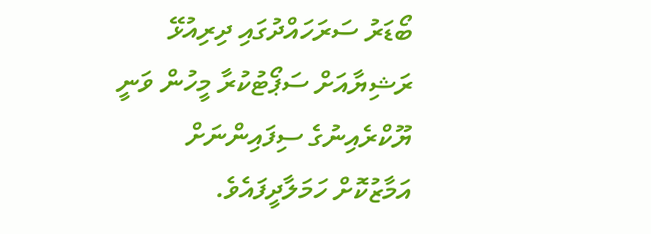ބޯޑަރު ސަރަހައްދުގައި ދިރިއުޅޭ ރަޝިޔާއަށް ސަޕޯޓުކުރާ މީހުން ވަނީ ޔޫކްރެއިނުގެ ސިފައިންނަށް އަމާޒުކޮށް ހަމަލާދީފައެވެ.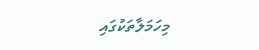މިހަމަލާތަކުގައި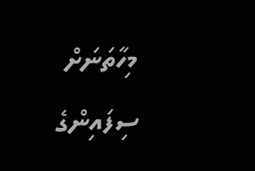މިހާތަނަށް ސިފައިންގެ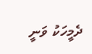ދެމީހަކު ވަނީ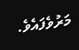މަރުވެފައެވެ.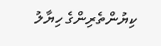ކިޔުންތެރިންގެ ހިޔާލު